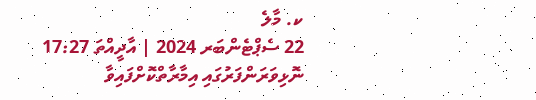ކ. މާލެ
22 ސެޕްޓެންބަރ 2024 | އާދީއްތަ 17:27
ނޮޅިވަރަންފަރުގައި އިމާރާތްކޮށްފައިވާ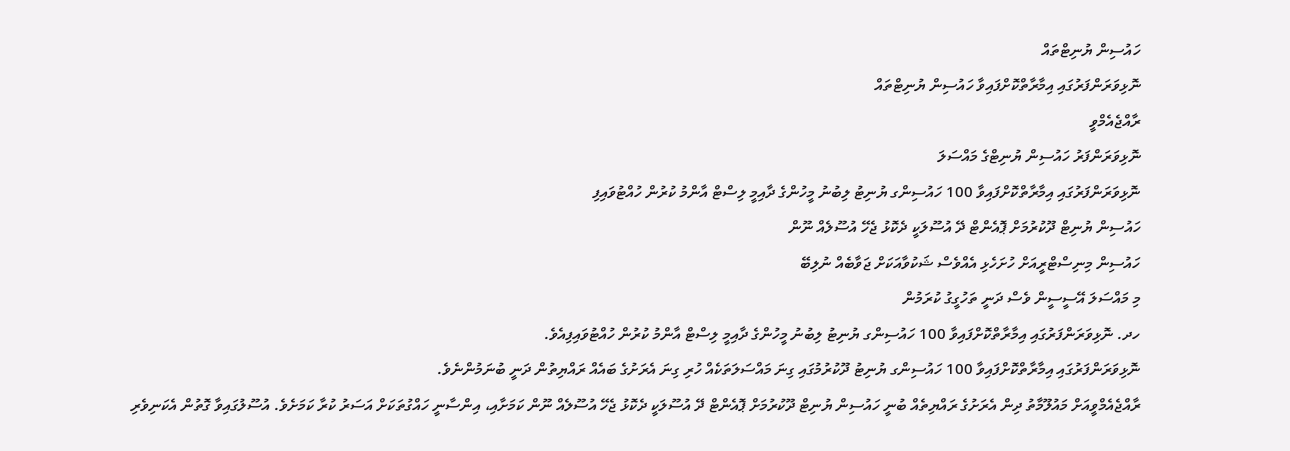ހައުސިން ޔުނިޓްތައް
ނޮޅިވަރަންފަރުގައި އިމާރާތްކޮށްފައިވާ ހައުސިން ޔުނިޓްތައް
ރާއްޖެއެމްވީ
ނޮޅިވަރަންފަރު ހައުސިން ޔުނިޓްގެ މައްސަލަ
ނޮޅިވަރަންފަރުގައި އިމާރާތްކޮށްފައިވާ 100 ހައުސިންގ ޔުނިޓު ލިބުނު މީހުންގެ ދާއިމީ ލިސްޓް އާންމު ކުރުން ހުއްޓުވައިފި
ހައުސިން ޔުނިޓް ދޫކުރުމަށް ޕޮއެންޓް ދޭ އުސޫލަކީ ދެކޮޅު ޖެހޭ އުސޫލެއް ނޫން
ހައުސިން މިނިސްޓްރީއަށް ހުށަހެޅި އެއްވެސް ޝަކުވާއަކަށް ޖަވާބެއް ނުލިބޭ
މި މައްސަލަ އޭސީސީން ވެސް ދަނީ ތަހުގީގު ކުރަމުން
ހދ. ނޮޅިވަރަންފަރުގައި އިމާރާތްކޮށްފައިވާ 100 ހައުސިންގ ޔުނިޓު ލިބުނު މީހުންގެ ދާއިމީ ލިސްޓް އާންމު ކުރުން ހުއްޓުވައިފިއެވެ.
ނޮޅިވަރަންފަރުގައި އިމާރާތްކޮށްފައިވާ 100 ހައުސިންގ ޔުނިޓު ދޫކުރުމުގައި ގިނަ މައްސަލަތަކެއް ހުރި ގިނަ އެރަށުގެ ބައެއް ރައްޔިތުން ދަނީ ބުނަމުންނެވެ.
ރާއްޖެއެމްވީއަށް މައުލޫމާތު ދިން އެރަށުގެ ރައްޔިތެއް ބުނީ ހައުސިން ޔުނިޓް ދޫކުރުމަށް ޕޮއެންޓް ދޭ އުސޫލަކީ ދެކޮޅު ޖެހޭ އުސޫލެއް ނޫން ކަމަށާއި، އިންސާނީ ހައްގުތަކަށް އަސަރު ކުރާ ކަމަށެވެ. އުސޫލުގައިވާ ގޮތުން އެކަނިވެރި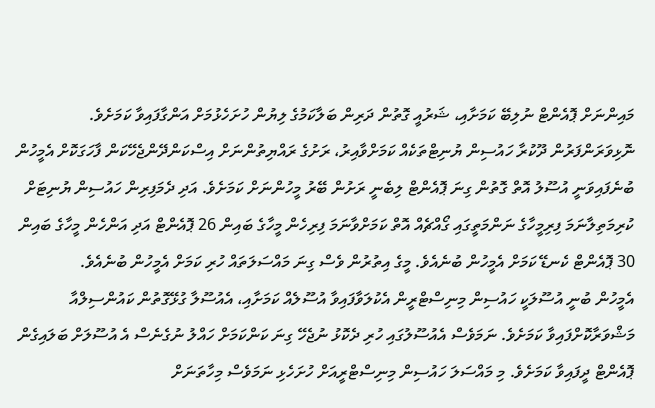މައިންނަށް ޕޮއެންޓް ނުލިބޭ ކަމަށާއި، ޝަރުއީ ގޮތުން ދަރިން ބަލާކަމުގެ ލިޔުން ހުށަހެޅުމަށް އަންގާފައިވާ ކަމަށެވެ.
ނޮޅިވަރަންފަރުން ދޫކުރާ ހައުސިން ޔުނިޓްތަކެއް ކަމަށްވާއިރު، ރަށުގެ ރައްޔިތުންނަށް އިސްކަންދޭންޖެހޭކަން ފާހަގަކޮށް އެމީހުން ބުނެފައިވަނީ އުސޫލު އޮތް ގޮތުން ގިނަ ޕޮއެންޓް ލިބެނީ ރަށުން ބޭރު މީހުންނަށް ކަމަށެވެ. އަދި ދެމަފިރިން ހައުސިން ޔުނިޓަށް ކުރިމަތިލާނަމަ ފިރިމީހާގެ ނަންމަތީގައި ގޯއްޗެއް އޮތް ކަމަށްވާނަމަ ފިރިހެން މީހާގެ ބައިން 26 ޕޮއެންޓް އަދި އަންހެން މީހާގެ ބައިން 30 ޕޮއެންޓް ކެނޑޭ ކަމަށް އެމީހުން ބުނެއެވެ. މީގެ އިތުރުން ވެސް ގިނަ މައްސަލަތައް ހުރި ކަމަށް އެމީހުން ބުނެއެވެ.
އެމީހުން ބުނީ އުސޫލަކީ ހައުސިން މިނިސްޓްރީން އެކުލަވާފައިވާ އުސޫލެއް ކަމަށާއި، އެއުސޫލާ ގުޅޭގޮތުން ކައުންސިލްއާ މަޝްވަރާކޮށްފައިވާ ކަމަށެވެ. ނަމަވެސް އެއުސޫލުގައި ހުރި ދެކޮޅު ނުޖެހޭ ގިނަ ކަންކަމަށް ހައްލު ނުގެނެސް އެ އުސޫލަށް ބަލައިގެން ޕޮއެންޓް ދީފައިވާ ކަމަށެވެ. މި މައްސަލަ ހައުސިން މިނިސްޓްރީއަށް ހުށަހެޅި ނަމަވެސް މިހާތަނަށް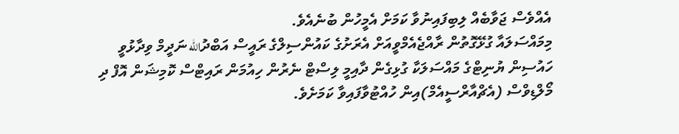އެއްވެސް ޖަވާބެއް ލިބިފައިނުވާ ކަމަށް އެމީހުން ބުނެއެވެ.
މިމައްސަލައާ ގުޅޭގޮތުން ރާއްޖެއެމްވީއަށް އެރަށުގެ ކައުންސިލްގެ ރައީސް އަބްދުالله ނަދީމް ވިދާޅުވީ ހައުސިން ޔުނިޓްގެ މައްސަލަކާ ގުޅިގެން ދާއިމީ ލިސްޓް ނެރުން ހިއުމަން ރައިޓްސް ކޮމިޝަން އޮފް ދި މޯލްޑިވްސް (އެޗްއާރްސީއެމް)އިން ހުއްޓުވާފައިވާ ކަމަށެވެ.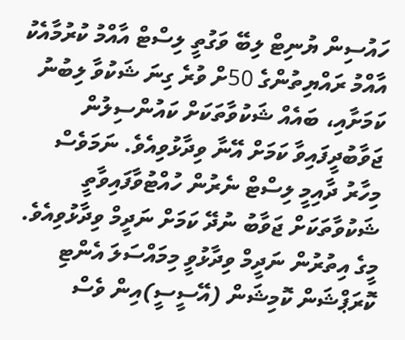ހައުސިން ޔުނިޓް ލިބޭ ވަގުތީ ލިސްޓް އާއްމު ކުރުމާއެކު އާއްމު ރައްޔިތުންގެ 50ށް ވުރެ ގިނަ ޝަކުވާ ލިބުނު ކަމަށާއި، ބައެއް ޝަކުވާތަކަށް ކައުންސިލުން ޖަވާބުދީފައިވާ ކަމަށް އޭނާ ވިދާޅުވިއެވެ. ނަމަވެސް މިހާރު ދާއިމީ ލިސްޓް ނެރުން ހުއްޓުވާފައިވާތީ ޝަކުވާތަކަށް ޖަވާބު ނުދޭ ކަމަށް ނަދީމް ވިދާޅުވިއެވެ.
މީގެ އިތުރުން ނަދީމް ވިދާޅުވީ މިމައްސަލަ އެންޓި ކޮރަޕްޝަން ކޮމިޝަން (އޭސީސީ)އިން ވެސް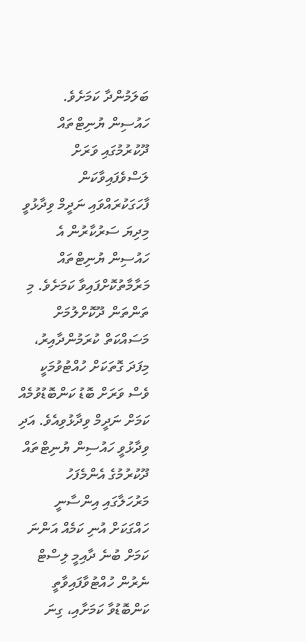ބަލަމުންދާ ކަމަށެވެ.
ހައުސިން ޔުނިޓްތައް ދޫކުރުމުގައި ވަރަށް ލަސްވެފައިވާކަން ފާހަގަކުރައްވައި ނަދީމް ވިދާޅުވީ މިދިޔަ ސަރުކާރުން އެ ހައުސިން ޔުނިޓްތައް މަރާމާތުކޮށްފައިވާ ކަމަށެވެ. މި ތަންތަން ދޫކޮށްލުމަށް މަސައްކަތް ކުރަމުންދާއިރު، މިފަދަ ގޮތަކަށް ހުއްޓުވުމަކީ ވެސް ވަރަށް ބޮޑު ކަންބޮޑުވުމެއް ކަމަށް ނަދީމް ވިދާޅުވިއެވެ. އަދި ވިދާޅުވީ ހައުސިން ޔުނިޓްތައް ދޫކުރުމުގެ އެންމެފަހު މަރުހަލާގައި އިންސާނީ ހައްގަކަށް އުނި ކަމެއް އަންނަ ކަމަށް ބުނެ ދާއިމީ ލިސްޓް ނެރުން ހުއްޓުވާފައިވާތީ ކަންބޮޑުވާ ކަމަށާއި، ގިނަ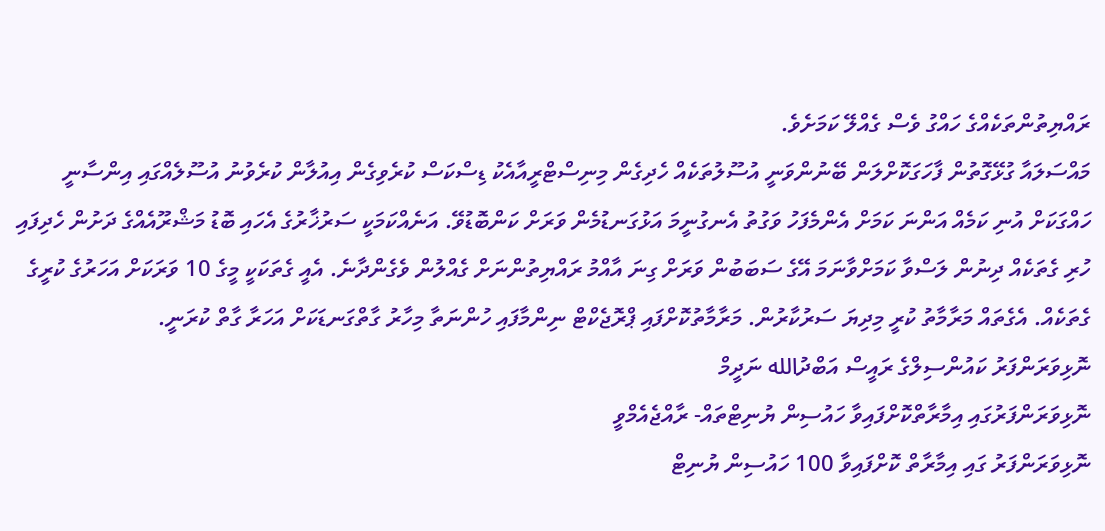ރައްޔިތުންތަކެއްގެ ހައްގު ވެސް ގެއްލޭ ކަމަށެވެ.
މައްސަލައާ ގުޅޭގޮތުން ފާހަގަކޮށްލަން ބޭނުންވަނީ އުސޫލުތަކެއް ހެދިގެން މިނިސްޓްރީއާއެކު ޑިސްކަސް ކުރެވިގެން އިއުލާން ކުރެވުނު އުސޫލެއްގައި އިންސާނީ ހައްގަކަށް އުނި ކަމެއް އަންނަ ކަމަށް އެންމެފަހު ވަގުތު އެނގުނީމަ އަޅުގަނޑުމެން ވަރަށް ކަންބޮޑުވޭ. އަނެއްކަމަކީ ސަރުޚާރުގެ އެހައި ބޮޑު މަޝްރޫއެއްގެ ދަށުން ހެދިފައި ހުރި ގެތަކެއް ދިނުން ލަސްވާ ކަމަށްވާނަމަ އޭގެ ސަބަބުން ވަރަށް ގިނަ އާއްމު ރައްޔިތުންނަށް ގެއްލުން ވެގެންދާނެ. އެއީ ގެތަކަކީ މީގެ 10 ވަރަކަށް އަހަރުގެ ކުރީގެ ގެތަކެއް. އެގެތައް މަރާމާތު ކުރީ މިދިޔަ ސަރުކާރުން. މަރާމާތުކޮށްފައި ޕްރޮޖެކްޓް ނިންމާފައި ހުންނަތާ މިހާރު ގާތްގަނޑަކަށް އަހަރާ ގާތް ކުރަނީ.
ނޮޅިވަރަންފަރު ކައުންސިލްގެ ރައީސް އަބްދުالله ނަދީމް
ނޮޅިވަރަންފަރުގައި އިމާރާތްކޮށްފައިވާ ހައުސިން ޔުނިޓްތައް- ރާއްޖެއެމްވީ
ނޮޅިވަރަންފަރު ގައި އިމާރާތް ކޮށްފައިވާ 100 ހައުސިން ޔުނިޓް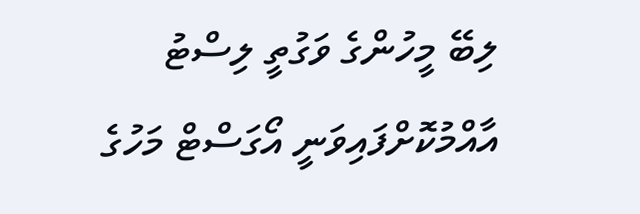ލިބޭ މީހުންގެ ވަގުތީ ލިސްޓު އާއްމުކޮށްފައިވަނީ އޯގަސްޓް މަހުގެ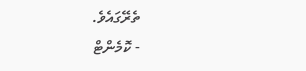ތެރޭގައެވެ.
- ކޮމެންޓް